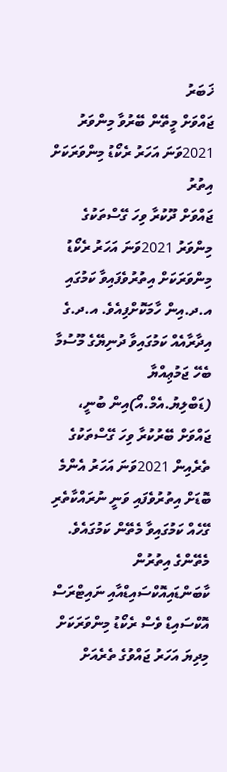ޚަބަރު
ޖައްވަށް މީތޭން ބޭރުވާ މިންވަރު 2021ވަނަ އަހަރު ރެކޯޑު މިންވަރަކަށް އިތުރު
ޖައްވަށް ދޫކުރާ ވިހަ ގޭސްތަކުގެ މިންވަރު 2021ވަނަ އަހަރު ރެކޯޑު މިންވަރަކަށް އިތުރުވެފައިވާ ކަމުގައި އ.ދ.އިން ހާމަކޮށްފިއެވެ. އ.ދ.ގެ އިދާރާއެއް ކަމުގައިވާ ދުނިޔޭގެ މޫސުމާ ބެހޭ ޖަމުޢިއްޔާ (ޑަބްލިޔު.އެމް.އޯ)އިން ބުނީ، ޖައްވަށް ބޭރުކުރާ ވިހަ ގޭސްތަކުގެ ތެރެއިން 2021ވަނަ އަހަރު އެންމެ ބޮޑަށް އިތުރުވެފައި ވަނީ ނުރައްކާތެރި ގޭހެއް ކަމުގައިވާ މެތޭން ކަމުގައެވެ.
މެތޭންގެ އިތުރުން ކާބަންޑައިއޮކްސައިޑްއާއި ނައިޓްރަސް އޮކްސައިޑް ވެސް ރެކޯޑު މިންވަރަކަށް މިދިޔަ އަހަރު ޖައްވުގެ ތެރެއަށް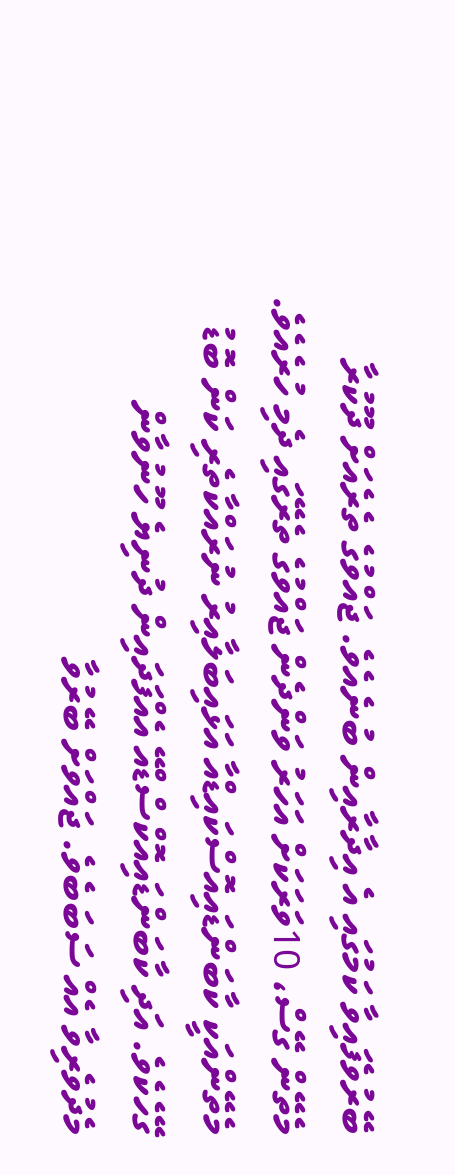ބޭރުވެފައިވާ ކަމުގައި އެ އިދާރާއިން ބުނެއެވެ. ޖައްވުގެ ތެރެއަށް ދޫކުރާ މެތޭން ގޭސް، 10ވަރަކަށް އަހަރު ވަންދެން ޖައްވުގެ ތެރޭގައި ދެމި ހުރެއެވެ.
މެތޭންއަކީ ކާބަންޑައިއޮސްކައިޑްއާ އަޅައިބަލާއިރު ނުރައްކާތެރި ކަން ބޮޑު ގޭހެކެވެ. އަދި ކާބަންޑައިއޮކްސްޑްއޭ އެއްފަދައިން ދުނިޔެ ހޫނުވާން މެދުވެރިވާ އެއް ސަބަބެވެ. ޖައްވަށް ބޭރުވާ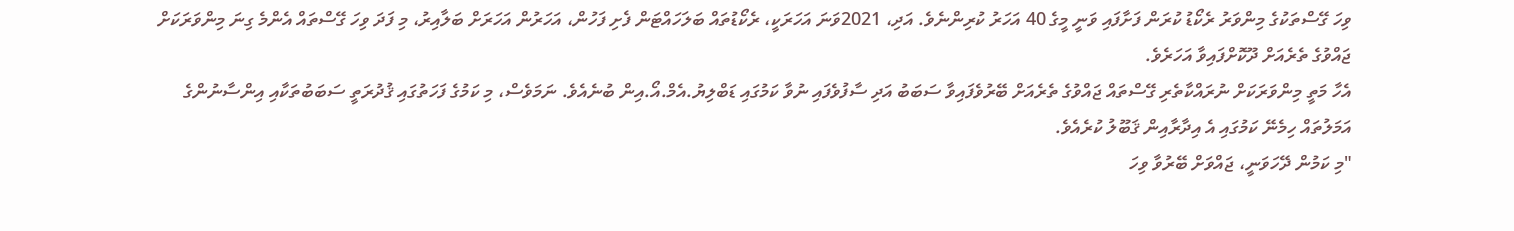ވިހަ ގޭސްތަކުގެ މިންވަރު ރެކޯޑު ކުރަން ފަށާފައި ވަނީ މީގެ 40 އަހަރު ކުރިންނެވެ. އަދި، 2021ވަނަ އަހަރަކީ، ރެކޯޑުތައް ބަލަހައްޓަން ފެށި ފަހުން، އަހަރުން އަހަރަށް ބަލާއިރު، މި ފަދަ ވިހަ ގޭސްތައް އެންމެ ގިނަ މިންވަރަކަށް ޖައްވުގެ ތެރެއަށް ދޫކޮށްފައިވާ އަހަރެވެ.
އެހާ މަތީ މިންވަރަކަށް ނުރައްކާތެރި ގޭސްތައް ޖައްވުގެ ތެރެއަށް ބޭރުވެފައިވާ ސަބަބު އަދި ސާފުވެފައި ނުވާ ކަމުގައި ޑަބްލިޔު.އެމް.އޯ.އިން ބުނެއެވެ. ނަމަވެސް، މި ކަމުގެ ފަހަތުގައި ޤުދުރަތީ ސަބަބުތަކާއި އިންސާނުންގެ އަމަލުތައް ހިމެނޭ ކަމުގައި އެ އިދާރާއިން ޤަބޫލު ކުރެއެވެ.
"މި ކަމުން ދޭހަވަނީ، ޖައްވަށް ބޭރުވާ ވިހަ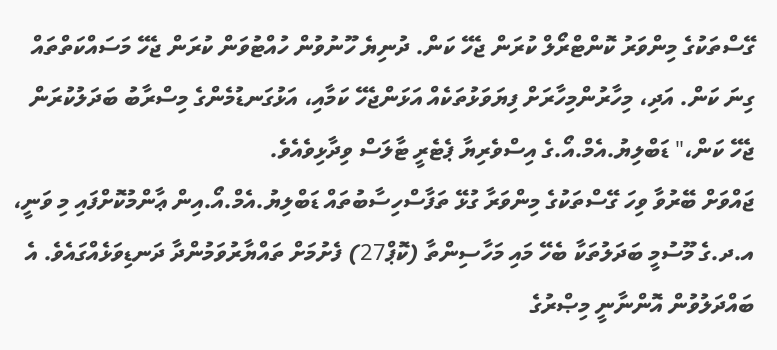ގޭސްތަކުގެ މިންވަރު ކޮންޓްރޯލް ކުރަން ޖެހޭ ކަން. ދުނިޔެ ހޫނުވުން ހުއްޓުވަން ކުރަން ޖެހޭ މަސައްކަތްތައް ގިނަ ކަން. އަދި، މިހާރުންމިހާރަށް ފިޔަވަޅުތަކެއް އަޅަންޖެހޭ ކަމާއި، އަޅުގަނޑުމެންގެ މިސްރާބު ބަދަލުކުރަން ޖެހޭ ކަން،" ޑަބްލިޔު.އެމް.އޯ.ގެ އިސްވެރިޔާ ޕެޓެރީ ޓާލަސް ވިދާޅިވެއެވެ.
ޖައްވަށް ބޭރުވާ ވިހަ ގޭސްތަކުގެ މިންވަރާ ގުޅޭ ތަފާސްހިސާބުތައް ޑަބްލިޔު.އެމް.އޯ.އިން ޢާންމުކޮށްފައި މި ވަނީ، އ.ދ.ގެ މޫސުމީ ބަދަލުތަކާ ބެހޭ މައި މަހާސިންތާ (ކޮޕް27) ފެށުމަށް ތައްޔާރުވަމުންދާ ދަނޑިވަޅެއްގައެވެ. އެ ބައްދަލުވުން އޮންނާނީ މިޞްރުގެ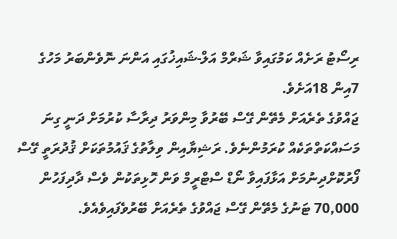ރިސޯޓު ރަށެއް ކަމުގައިވާ ޝަރްމް އަލް-ޝައިޚުގައި އަންނަ ނޮވެންބަރު މަހުގެ 7އިން 18އަށެވެ.
ޖައްވުގެ ތެރެއަށް މެތޭން ގޭސް ބޭރުވާ މިންވަރު ދިރާސާ ކުރުމަށް ދަނީ ގިނަ މަސައްކަތްތަކެއް ކުރަމުންނެވެ. ރަޝިޔާއިން ވިލާތުގެ ޤައުމުތަކަށް ޤުދުރަތީ ގޭސް ފޯރުކޮށްދިނުމަށް އަޅާފައިވާ ނޯޑް ސްޓްރީމް ވަން ހޮޅިތަކުން ވެސް ދާދިފަހުން 70,000 ޓަނުގެ މެތޭން ގޭސް ޖައްވުގެ ތެރެއަށް ބޭރުވެފައިވެއެވެ.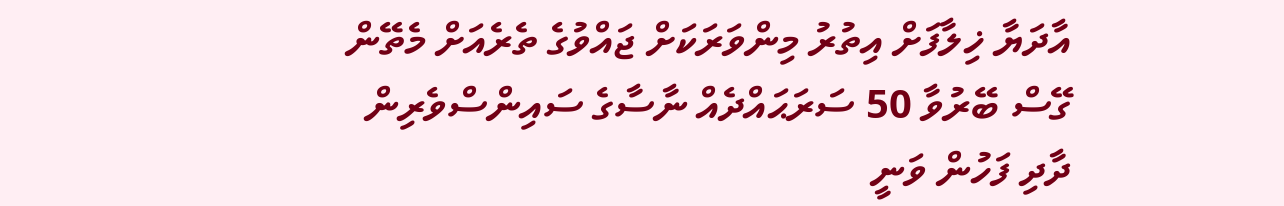އާދަޔާ ޚިލާފަށް އިތުރު މިންވަރަކަށް ޖައްވުގެ ތެރެއަށް މެތޭން ގޭސް ބޭރުވާ 50 ސަރަޙައްދެއް ނާސާގެ ސައިންސްވެރިން ދާދި ފަހުން ވަނީ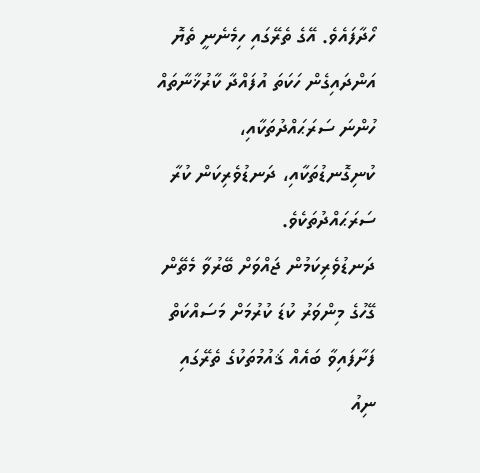ހޯދާފައެވެ. އޭގެ ތެރޭގައި ހިމެނެނީ ތެޔޮ އަންދައިގެން ހަކަތަ އުފައްދާ ކާރުޚާނާތައް ހުންނަ ސަރަޙައްދުތަކާއި، ކުނިގޮނޑުތަކާއި، ދަނޑުވެރިކަން ކުރާ ސަރަޙައްދުތަކެވެ.
ދަނޑުވެރިކަމުން ޖައްވަށް ބޭރުވާ މެތޭން ގޭހުގެ މިންވަރު ކުޑަ ކުރުމަށް މަސައްކަތް ފަށާފައިވާ ބައެއް ޤައުމުތަކުގެ ތެރޭގައި ނިއު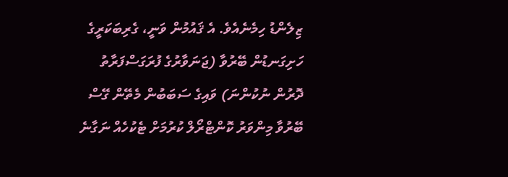ޒިލެންޑު ހިމެނެއެވެ. އެ ޤައުމުން ވަނީ، ގެރިބަކަރީގެ ހަށިގަނޑުން ބޭރުވާ (ޖަނަވާރުގެ ފުރަގަސްފަރާތު ދޮރުން ނުކުންނަ) ވައިގެ ސަބަބުން މެތޭން ގޭސް ބޭރުވާ މިންވަރު ކޮންޓްރޯލް ކުރުމަށް ޓެކުހެއް ނަގާނެ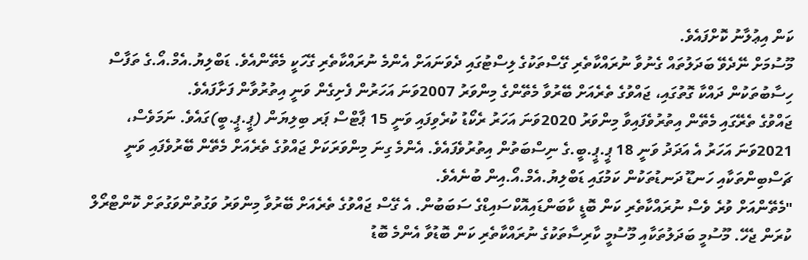ކަން އިޢުލާނު ކޮށްފައެވެ.
މޫސުމަށް ނޭދެވޭ ބަދަލުތައް ގެނުވާ ނުރައްކާތެރި ގޭސްތަކުގެ ލިސްޓުގައި ދެވަނައަށް އެންމެ ނުރައްކާތެރި ގޭހަކީ މެތޭންއެވެ. ޑަބްލިޔު.އެމް.އޯ.ގެ ތަފާސް ހިސާބުތަކުން ދައްކާ ގޮތުގައި، ޖައްވުގެ ތެރެއަށް ބޭރުވާ މެތޭންގެ މިންވަރު 2007ވަނަ އަހަރުން ފެށިގެން ވަނީ އިތުރުވާން ފަށާފައެވެ.
ޖައްވުގެ ތެރޭގައި މެތޭން އިތުރުވެފައިވާ މިންވަރު 2020ވަނަ އަހަރު ރެކޯޑު ކުރެވިފައި ވަނީ 15 ޕާޓްސް ޕަރ ބިލިޔަން (ޕީ.ޕީ.ބީ)ގައެވެ. ނަމަވެސް، 2021ވަނަ އަހަރު އެ އަދަދު ވަނީ 18 ޕީ.ޕީ.ބީ.ގެ ނިސްބަތުން އިތުރުވެފައެވެ. އެންމެ ގިނަ މިންވަރަކަށް ޖައްވުގެ ތެރެއަށް މެތޭން ބޭރުވެފައި ވަނީ ޗަސްބިންތަކާއި ހަނޑޫ ދަނޑުތަކުން ކަމުގައި ޑަބްލިޔު.އެމް.އޯ.އިން ބުނެއެވެ.
"މެތޭންއަށް ވުރެ ވެސް ނުރައްކާތެރި ކަން ބޮޑީ ކާބަންޑައިއޮކްސައިޑްގެ ސަބަބުން. އެ ގޭސް ޖައްވުގެ ތެރެއަށް ބޭރުވާ މިންވަރު ވަގުތުންވަގުތަށް ކޮންޓްރޯލް ކުރަން ޖެހޭ. މޫސުމީ ބަދަލުތަކާއި މޫސުމީ ކާރިސާތަކުގެ ނުރައްކާތެރި ކަން ބޮޑުވާ އެންމެ ބޮޑު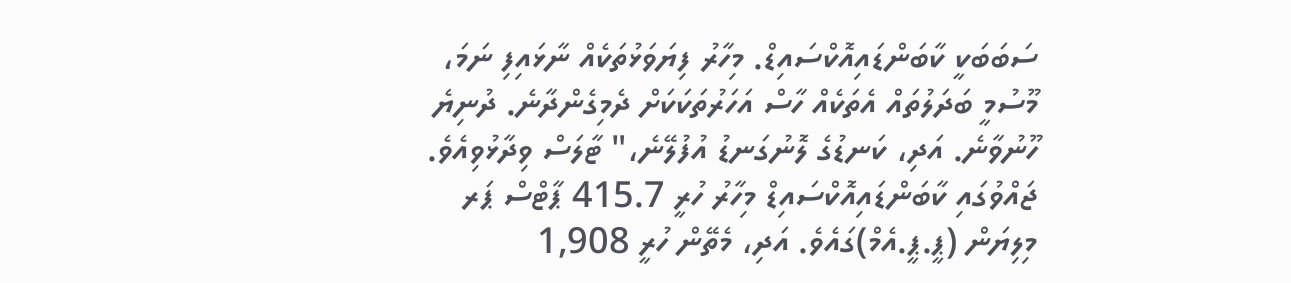ސަބަބަކީ ކާބަންޑައިއޮކްސައިޑް. މިހާރު ފިޔަވަޅުތަކެއް ނާޅައިފި ނަމަ، މޫސުމީ ބަދަލުތައް އެތަކެއް ހާސް އަހަރުތަކަކަށް ދެމިގެންދާނެ. ދުނިޔެ ހޫނުވާނެ. އަދި، ކަނޑުގެ ލޮނުގަނޑު އުފުލޭނެ،" ޓާލަސް ވިދާޅުވިއެވެ.
ޖައްވުގައި ކާބަންޑައިއޮކްސައިޑް މިހާރު ހުރީ 415.7 ޕާޓްސް ޕަރ މިލިޔަން (ޕީ.ޕީ.އެމް)ގައެވެ. އަދި، މެތޭން ހުރީ 1,908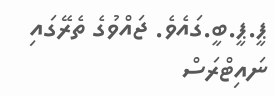ޕީ.ޕީ.ބީ.ގައެވެ. ޖައްވުގެ ތެރޭގައި ނައިޓްރަސް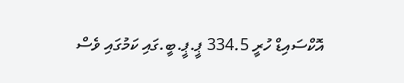އޮކްސައިޑް ހުރީ 334.5 ޕީ.ޕީ.ބީ.ގައި ކަމުގައި ވެސް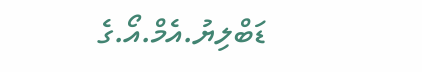ޑަބްލިޔު.އެމް.އޯ.ގެ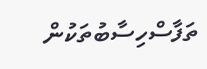ތަފާސްހިސާބުތަކުން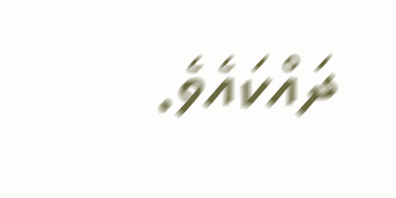ދައްކައެވެ.